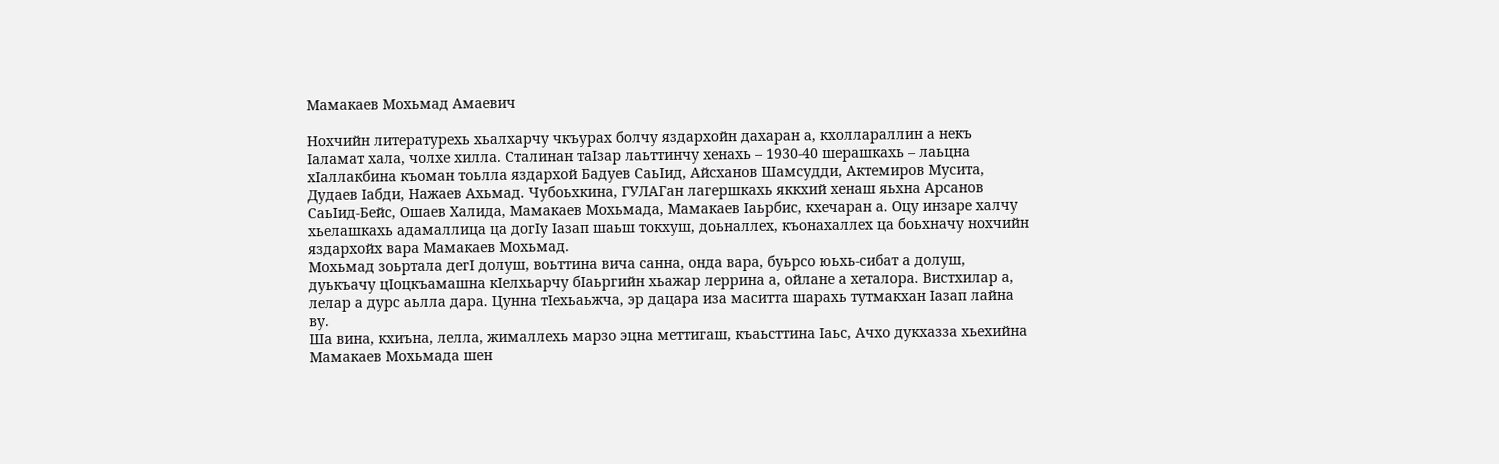Мамакаев Мохьмад Амаевич

Нохчийн литературехь хьалхарчу чкъурах болчу яздархойн дахаран а, кхоллараллин а некъ Iаламат хала, чолхе хилла. Сталинан таIзар лаьттинчу хенахь – 1930-40 шерашкахь – лаьцна хIаллакбина къоман тоьлла яздархой Бадуев СаьIид, Айсханов Шамсудди, Актемиров Мусита, Дудаев Iабди, Нажаев Ахьмад. Чубоьхкина, ГУЛАГан лагершкахь яккхий хенаш яьхна Арсанов СаьIид-Бейс, Ошаев Халида, Мамакаев Мохьмада, Мамакаев Iаьрбис, кхечаран а. Оцу инзаре халчу хьелашкахь адамаллица ца догIу Iазап шаьш токхуш, доьналлех, къонахаллех ца боьхначу нохчийн яздархойх вара Мамакаев Мохьмад.
Мохьмад зоьртала дегI долуш, воьттина вича санна, онда вара, буьрсо юьхь-сибат а долуш, дуькъачу цIоцкъамашна кIелхьарчу бIаьргийн хьажар леррина а, ойлане а хеталора. Вистхилар а, лелар а дурс аьлла дара. Цунна тIехьаьжча, эр дацара иза маситта шарахь тутмакхан Iазап лайна ву.
Ша вина, кхиъна, лелла, жималлехь марзо эцна меттигаш, къаьсттина Iаьс, Ачхо дукхазза хьехийна Мамакаев Мохьмада шен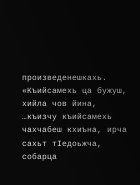произведенешкахь. «Къийсамехь ца бужуш, хийла чов йина, …къизчу къийсамехь чахчабеш кхиъна, ирча сахьт тIедоьжча, собарца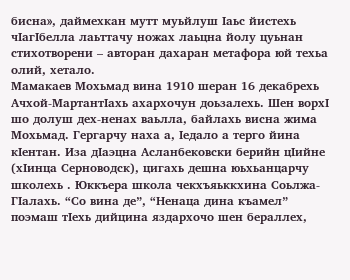бисна», даймехкан мутт муьйлуш Iаьс йистехь чIагIбелла лаьттачу ножах лаьцна йолу цуьнан стихотворени – авторан дахаран метафора юй техьа олий, хетало.
Мамакаев Мохьмад вина 1910 шеран 16 декабрехь Ачхой-МартантIахь ахархочун доьзалехь. Шен ворхI шо долуш дех-ненах ваьлла, байлахь висна жима Мохьмад. Гергарчу наха а, Iедало а терго йина кIентан. Иза дIаэцна Асланбековски берийн цIийне (хIинца Серноводск), цигахь дешна юьхьанцарчу школехь . Юккъера школа чекхъяьккхина Соьлжа-ГIалахь. “Со вина де”, “Ненаца дина къамел” поэмаш тIехь дийцина яздархочо шен бераллех,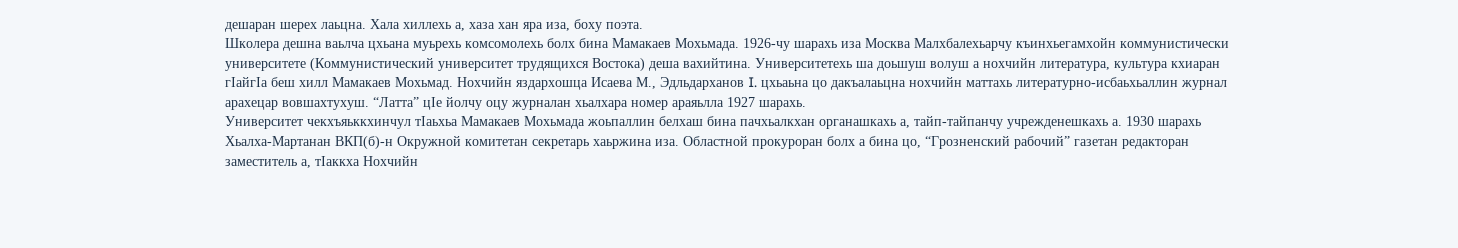дешаран шерех лаьцна. Хала хиллехь а, хаза хан яра иза, боху поэта.
Школера дешна ваьлча цхьана муьрехь комсомолехь болх бина Мамакаев Мохьмада. 1926-чу шарахь иза Москва Малхбалехьарчу къинхьегамхойн коммунистически университете (Коммунистический университет трудящихся Востока) деша вахийтина. Университетехь ша доьшуш волуш а нохчийн литература, культура кхиаран гIайгIа беш хилл Мамакаев Мохьмад. Нохчийн яздархошца Исаева М., Эдльдарханов I. цхьаьна цо дакъалаьцна нохчийн маттахь литературно-исбаьхьаллин журнал арахецар вовшахтухуш. “Латта” цIе йолчу оцу журналан хьалхара номер араяьлла 1927 шарахь.
Университет чекхъяьккхинчул тIаьхьа Мамакаев Мохьмада жоьпаллин белхаш бина пачхьалкхан органашкахь а, тайп-тайпанчу учрежденешкахь а. 1930 шарахь Хьалха-Мартанан ВКП(б)-н Окружной комитетан секретарь хаьржина иза. Областной прокуроран болх а бина цо, “Грозненский рабочий” газетан редакторан заместитель а, тIаккха Нохчийн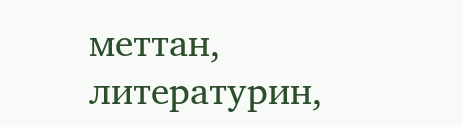меттан, литературин,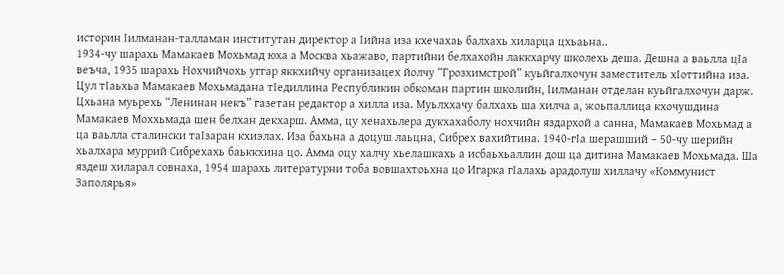историн Iилманан-талламан институтан директор а Iийна иза кхечахаь балхахь хиларца цхьаьна..
1934-чу шарахь Мамакаев Мохьмад юха а Москва хьажаво, партийни белхахойн лаккхарчу школехь деша. Дешна а ваьлла цIа веъча, 1935 шарахь Нохчийчохь уггар яккхийчу организацех йолчу “Грозхимстрой” куьйгалхочун заместитель хIоттийна иза. Цул тIаьхьа Мамакаев Мохьмадана тIедиллина Республикин обкоман партин школийн, Iилманан отделан куьйгалхочун дарж. Цхьана муьрехь “Ленинан некъ” газетан редактор а хилла иза. Муьлххачу балхахь ша хилча а, жоьпаллица кхочушдина Мамакаев Моххьмада шен белхан декхарш. Амма, цу хенахьлера дукхахаболу нохчийн яздархой а санна, Мамакаев Мохьмад а ца ваьлла сталински таIзаран кхиэлах. Иза бахьна а доцуш лаьцна, Сибрех вахийтина. 1940-гIа шерашший – 50-чу шерийн хьалхара муррий Сибрехахь баьккхина цо. Амма оцу халчу хьелашкахь а исбаьхьаллин дош ца дитина Мамакаев Мохьмада. Ша яздеш хиларал совнаха, 1954 шарахь литературни тоба вовшахтоьхна цо Игарка гIалахь арадолуш хиллачу «Коммунист Заполярья»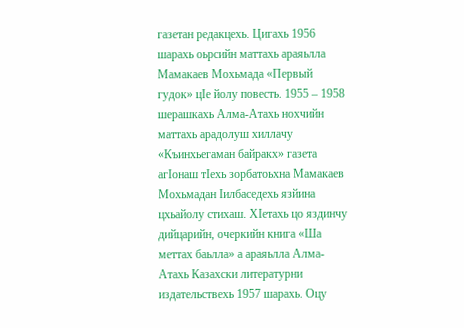газетан редакцехь. Цигахь 1956 шарахь оьрсийн маттахь араяьлла Мамакаев Мохьмада «Первый гудок» цIе йолу повесть. 1955 – 1958 шерашкахь Алма-Атахь нохчийн маттахь арадолуш хиллачу «Къинхьегаман байракх» газета агIонаш тIехь зорбатоьхна Мамакаев Мохьмадан Iилбаседехь язйина цхьайолу стихаш. ХIетахь цо яздинчу дийцарийн, очеркийн книга «Ша меттах баьлла» а араяьлла Алма-Атахь Казахски литературни издательствехь 1957 шарахь. Оцу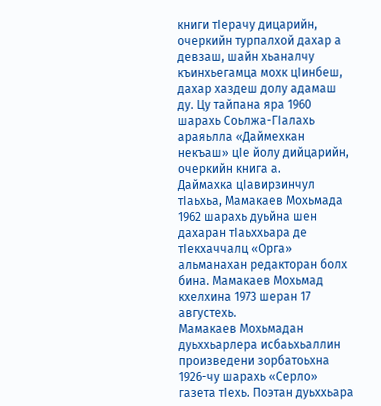книги тIерачу дицарийн, очеркийн турпалхой дахар а девзаш, шайн хьаналчу къинхьегамца мохк цIинбеш, дахар хаздеш долу адамаш ду. Цу тайпана яра 1960 шарахь Соьлжа-ГIалахь араяьлла «Даймехкан некъаш» цIе йолу дийцарийн, очеркийн книга а.
Даймахка цIавирзинчул тIаьхьа, Мамакаев Мохьмада 1962 шарахь дуьйна шен дахаран тIаьххьара де тIекхаччалц «Орга» альманахан редакторан болх бина. Мамакаев Мохьмад кхелхина 1973 шеран 17 августехь.
Мамакаев Мохьмадан дуьххьарлера исбаьхьаллин произведени зорбатоьхна 1926-чу шарахь «Серло» газета тIехь. Поэтан дуьххьара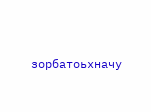зорбатоьхначу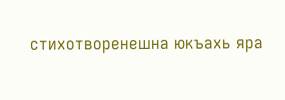стихотворенешна юкъахь яра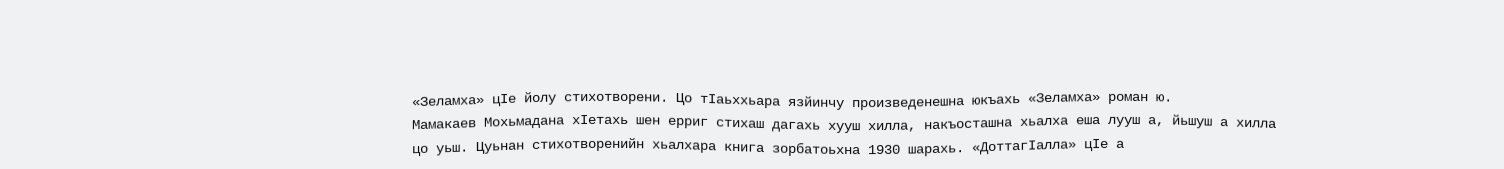«Зеламха» цIе йолу стихотворени. Цо тIаьххьара язйинчу произведенешна юкъахь «Зеламха» роман ю.
Мамакаев Мохьмадана хIетахь шен ерриг стихаш дагахь хууш хилла, накъосташна хьалха еша лууш а, йьшуш а хилла цо уьш. Цуьнан стихотворенийн хьалхара книга зорбатоьхна 1930 шарахь. «ДоттагIалла» цIе а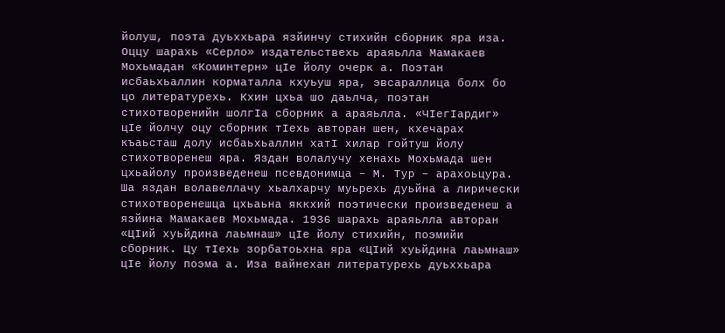йолуш, поэта дуьххьара язйинчу стихийн сборник яра иза. Оццу шарахь «Серло» издательствехь араяьлла Мамакаев Мохьмадан «Коминтерн» цIе йолу очерк а. Поэтан исбаьхьаллин корматалла кхуьуш яра, эвсараллица болх бо цо литературехь. Кхин цхьа шо даьлча, поэтан стихотворенийн шолгIа сборник а араяьлла. «ЧIегIардиг» цIе йолчу оцу сборник тIехь авторан шен, кхечарах къаьсташ долу исбаьхьаллин хатI хилар гойтуш йолу стихотворенеш яра. Яздан волалучу хенахь Мохьмада шен цхьайолу произведенеш псевдонимца – М. Тур – арахоьцура.
Ша яздан волавеллачу хьалхарчу муьрехь дуьйна а лирически стихотворенешца цхьаьна яккхий поэтически произведенеш а язйина Мамакаев Мохьмада. 1936 шарахь араяьлла авторан «ЦIий хуьйдина лаьмнаш» цIе йолу стихийн, поэмийи сборник. Цу тIехь зорбатоьхна яра «ЦIий хуьйдина лаьмнаш» цIе йолу поэма а. Иза вайнехан литературехь дуьххьара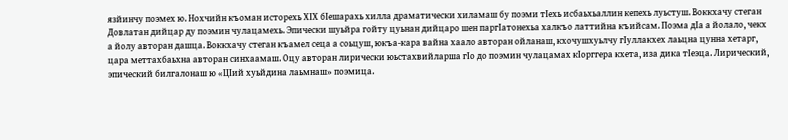язйинчу поэмех ю. Нохчийн къоман исторехь ХIХ бIешарахь хилла драматически хиламаш бу поэми тIехь исбаьхьаллин кепехь луьстуш. Воккхачу стеган Довлатан дийцар ду поэмин чулацамехь. Эпически шуьйра гойту цуьнан дийцаро шен паргIатонехьа халкъо латтийна къийсам. Поэма дIа а йолало, чекх а йолу авторан дашца. Воккхачу стеган къамел сеца а соьцуш, юкъа-кара вайна хаало авторан ойланаш, кхочушхуьлчу гIуллакхех лаьцна цунна хетарг, цара меттахбаьхна авторан синхаамаш. Оцу авторан лирически юьстахвийларша гIо до поэмин чулацамах кIорггера кхета, иза дика тIеэца. Лирический, эпический билгалонаш ю «ЦIий хуьйдина лаьмнаш» поэмица.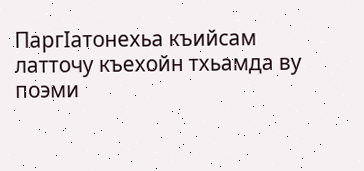ПаргIатонехьа къийсам латточу къехойн тхьамда ву поэми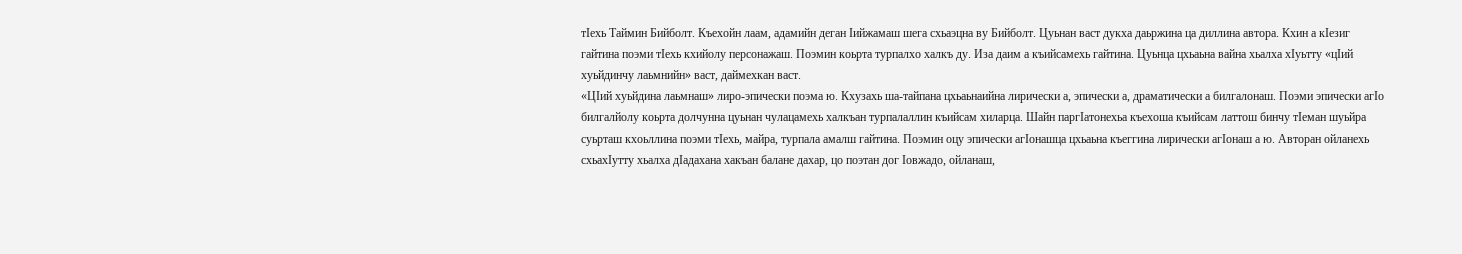тIехь Таймин Бийболт. Къехойн лаам, адамийн деган Iийжамаш шега схьаэцна ву Бийболт. Цуьнан васт дукха даьржина ца диллина автора. Кхин а кIезиг гайтина поэми тIехь кхийолу персонажаш. Поэмин коьрта турпалхо халкъ ду. Иза даим а къийсамехь гайтина. Цуьнца цхьаьна вайна хьалха хIуьтту «цIий хуьйдинчу лаьмнийн» васт, даймехкан васт.
«ЦIий хуьйдина лаьмнаш» лиро-эпически поэма ю. Кхузахь ша-тайпана цхьаьнаийна лирически а, эпически а, драматически а билгалонаш. Поэми эпически агIо билгалйолу коьрта долчунна цуьнан чулацамехь халкъан турпалаллин къийсам хиларца. Шайн паргIатонехьа къехоша къийсам латтош бинчу тIеман шуьйра суьрташ кхоьллина поэми тIехь, майра, турпала амалш гайтина. Поэмин оцу эпически агIонашца цхьаьна къеггина лирически агIонаш а ю. Авторан ойланехь схьахIутту хьалха дIадахана хакъан балане дахар, цо поэтан дог Iовжадо, ойланаш,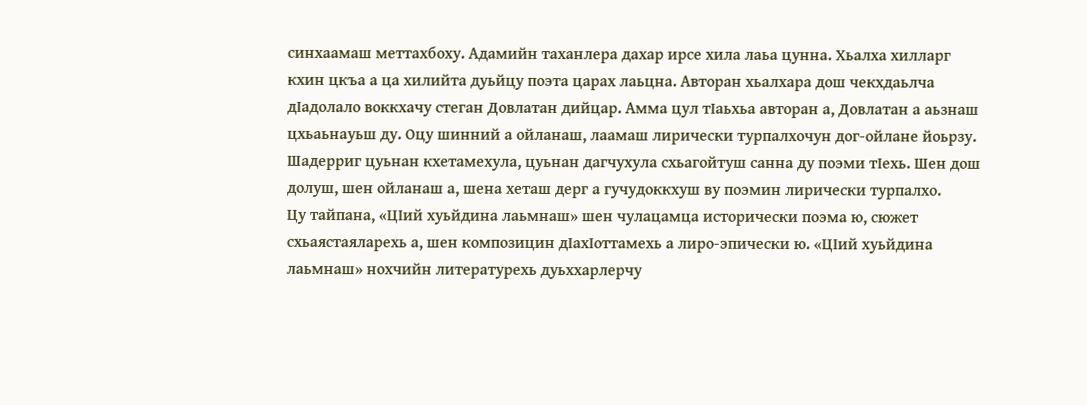синхаамаш меттахбоху. Адамийн таханлера дахар ирсе хила лаьа цунна. Хьалха хилларг кхин цкъа а ца хилийта дуьйцу поэта царах лаьцна. Авторан хьалхара дош чекхдаьлча дIадолало воккхачу стеган Довлатан дийцар. Амма цул тIаьхьа авторан а, Довлатан а аьзнаш цхьаьнауьш ду. Оцу шинний а ойланаш, лаамаш лирически турпалхочун дог-ойлане йоьрзу. Шадерриг цуьнан кхетамехула, цуьнан дагчухула схьагойтуш санна ду поэми тIехь. Шен дош долуш, шен ойланаш а, шена хеташ дерг а гучудоккхуш ву поэмин лирически турпалхо.
Цу тайпана, «ЦIий хуьйдина лаьмнаш» шен чулацамца исторически поэма ю, сюжет схьаястаяларехь а, шен композицин дIахIоттамехь а лиро-эпически ю. «ЦIий хуьйдина лаьмнаш» нохчийн литературехь дуьххарлерчу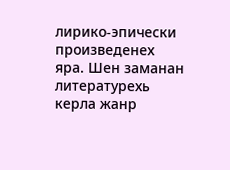лирико-эпически произведенех яра. Шен заманан литературехь керла жанр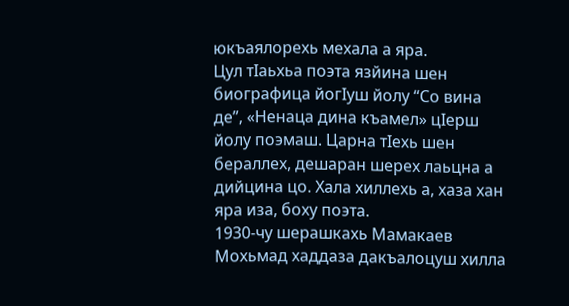юкъаялорехь мехала а яра.
Цул тIаьхьа поэта язйина шен биографица йогIуш йолу “Со вина де”, «Ненаца дина къамел» цIерш йолу поэмаш. Царна тIехь шен бераллех, дешаран шерех лаьцна а дийцина цо. Хала хиллехь а, хаза хан яра иза, боху поэта.
1930-чу шерашкахь Мамакаев Мохьмад хаддаза дакъалоцуш хилла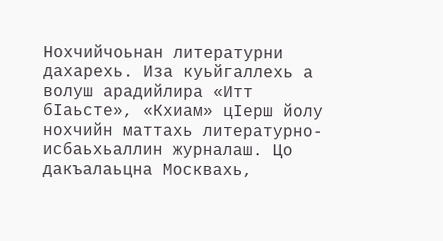Нохчийчоьнан литературни дахарехь. Иза куьйгаллехь а волуш арадийлира «Итт бIаьсте», «Кхиам» цIерш йолу нохчийн маттахь литературно-исбаьхьаллин журналаш. Цо дакъалаьцна Москвахь,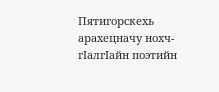Пятигорскехь арахецначу нохч-гIалгIайн поэтийн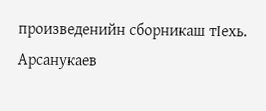произведенийн сборникаш тIехь.
Арсанукаев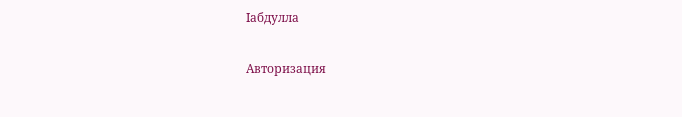Iабдулла

Авторизация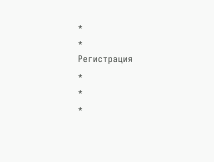*
*
Регистрация
*
*
*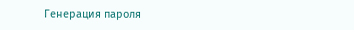Генерация пароля